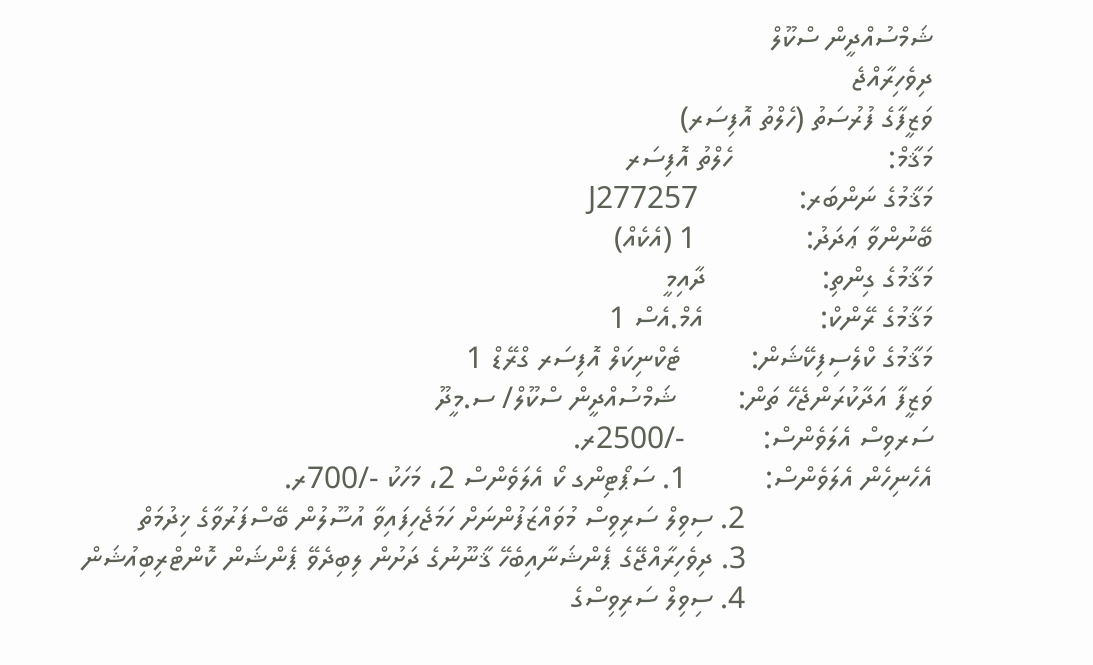ޝަމްސުއްދީން ސްކޫލް
ދިވެހިރާއްޖެ
ވަޒީފާގެ ފުރުސަތު (ހެލްތު އޮފިސަރ)
މަޤާމް:                    ހެލްތު އޮފިސަރ
މަޤާމުގެ ނަންބަރ:             J277257
ބޭނުންވާ ޢަދަދު:              1 (އެކެއް)
މަޤާމުގެ ގިންތި:               ދާއިމީ
މަޤާމުގެ ރޭންކް:               އެމް.އެސް 1
މަޤާމުގެ ކްލެސިފިކޭޝަން:         ޓެކްނިކަލް އޮފިސަރ ގްރޭޑް 1
ވަޒީފާ އަދާކުރަންޖެހޭ ތަން:        ޝަމްސުއްދީން ސްކޫލް/ ސ.މީދޫ
ސަރވިސް އެލަވެންސް:          -/2500ރ.
އެހެނިހެން އެލަވެންސް:          1. ސަޕޯޓިންގ ކޯ އެލަވެންސް 2، މަހަކު -/700ރ.
                        2. ސިވިލް ސަރިވިސް މުވައްޒަފުންނަށް ހަމަޖެހިފައިވާ އުސޫލުން ބޭސްފަރުވާގެ ޚިދުމަތް
                        3. ދިވެހިރާއްޖޭގެ ޕެންޝަނާއިބެހޭ ޤާނޫނުގެ ދަށުން ލިބިދެވޭ ޕެންޝަން ކޮންޓްރިބިއުޝަން
                        4. ސިވިލް ސަރިވިސްގެ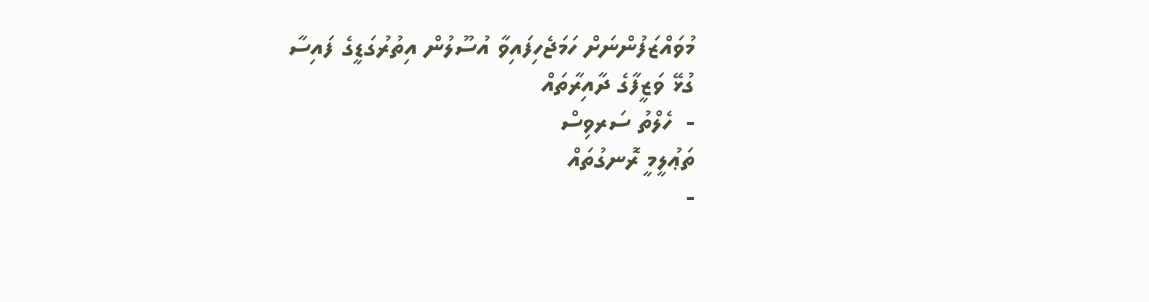މުވައްޒަފުންނަށް ހަމަޖެހިފައިވާ އުސޫލުން އިތުރުގަޑީގެ ފައިސާ
ގުޅޭ ވަޒީފާގެ ދާއިރާތައް
-  ހެލްތު ސަރވިސް
ތަޢުލީމީ ރޮނގުތައް
-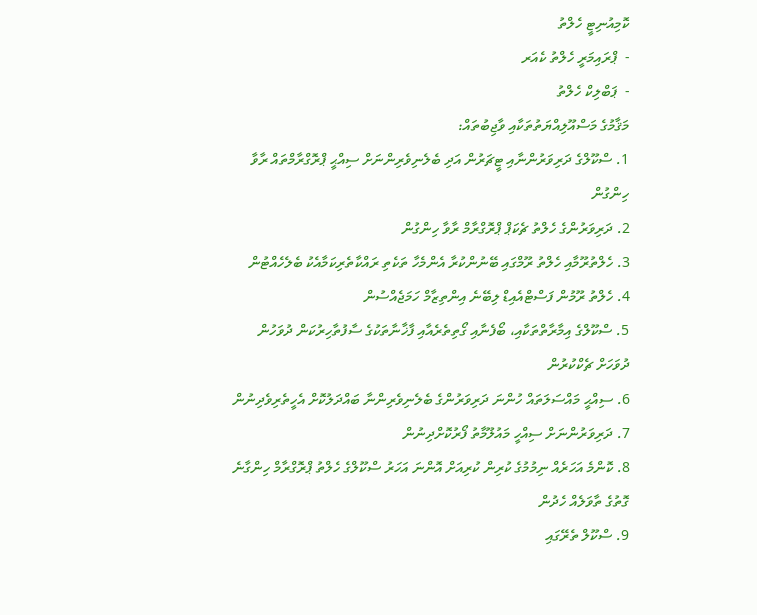ކޮމިއުނިޓީ ހެލްތު
-  ޕްރައިމަރީ ހެލްތު ކެއަރ
-  ޕަބްލިކް ހެލްތު
މަޤާމުގެ މަސްއޫލިއްޔަތުތަކާއި ވާޖިބުތައް:
1. ސްކޫލްގެ ދަރިވަރުންނާއި ޓީޗަރުން އަދި ބެލެނިވެރިންނަށް ސިއްޙީ ޕްރޮގްރާމްތައް ރާވާ ހިންގުން
2. ދަރިވަރުންގެ ހެލްތު ޗެކަޕް ޕްރޮގްރާމް ރާވާ ހިންގުން
3. ހެލްތުރޫމާއި ހެލްތު ރޫމްގައި ބޭނުންކުރާ އެންމެހާ ތަކެތި ރައްކާތެރިކަމާއެކު ބެލެހެއްޓުން
4. ހެލްތު ރޫމުން ފަސްޓްއެއިޑް ލިބޭނެ އިންތިޒާމް ހަމަޖެއްސުން
5. ސްކޫލްގެ އިމާރާތްތަކާއި، ބޯފެނާއި ގޯތިތެރެއާއި ފާޚާނާތަކުގެ ސާފުތާހިރުކަން ދުވަހުން ދުވަހަށް ޗެކްކުރުން
6. ސިއްޙީ މައްސަލަތައް ހުންނަ ދަރިވަރުންގެ ބެލެނިވެރިންނާ ބައްދަލުކޮށް އެހީތެރިވެދިނުން
7. ދަރިވަރުންނަށް ސިއްހީ މައުލޫމާތު ފޯރުކޮށްދިނުން
8. ކޮންމެ އަހަރެއް ނިމުމުގެ ކުރިން ކުރިއަށް އޮންނަ އަހަރު ސްކޫލްގެ ހެލްތު ޕްރޮގްރާމް ހިންގާނެ ގޮތުގެ ތާވަލެއް ހެދުން
9. ސްކޫލް ތެރޭގައި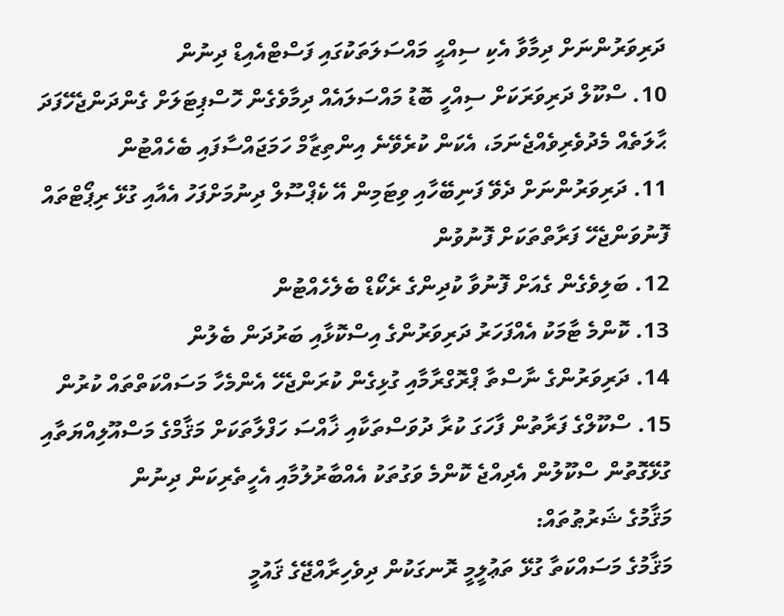ދަރިވަރުންނަށް ދިމާވާ އެކި ސިއްޙީ މައްސަލަތަކުގައި ފަސްޓްއެއިޑް ދިނުން
10. ސްކޫލް ދަރިވަރަކަށް ސިއްހީ ބޮޑު މައްސަލައެއް ދިމާވެގެން ހޮސްޕިޓަލަށް ގެންދަންޖެހޭފަދަ ޙާލަތެއް މެދުވެރިވެއްޖެނަމަ، އެކަން ކުރެވޭނެ އިންތިޒާމް ހަމަޖައްސާފައި ބެހެއްޓުން
11. ދަރިވަރުންނަށް ދެވޭ ފަނިބޭހާއި ވިޓަމިން އޭ ކެޕްސޫލް ދިނުމަށްފަހު އެއާއި ގުޅޭ ރިޕޯޓްތައް ފޮނުވަންޖެހޭ ފަރާތްތަކަށް ފޮނުވުން
12. ބަލިވެގެން ގެއަށް ފޮނުވާ ކުދިންގެ ރެކޯޑް ބެލެހެއްޓުން
13. ކޮންމެ ޓާމަކު އެއްފަހަރު ދަރިވަރުންގެ އިސްކޮޅާއި ބަރުދަން ބެލުން
14. ދަރިވަރުންގެ ނާސްތާ ޕްރޮގްރާމާއި ގުޅިގެން ކުރަންޖެހޭ އެންމެހާ މަސައްކަތްތައް ކުރުން
15. ސްކޫލްގެ ފަރާތުން ފާހަގަ ކުރާ ދުވަސްތަކާއި ޚާއްސަ ހަފްލާތަކަށް މަޤާމްގެ މަސްއޫލިއްޔަތާއި ގުޅޭގޮތުން ސްކޫލުން އެދިއްޖެ ކޮންމެ ވަގުތަކު އެއްބާރުލުމާއި އެހީތެރިކަން ދިނުން
މަޤާމުގެ ޝަރުޠުތައް:
މަޤާމުގެ މަސައްކަތާ ގުޅޭ ތަޢުލީމީ ރޮނގަކުން ދިވެހިރާއްޖޭގެ ޤައުމީ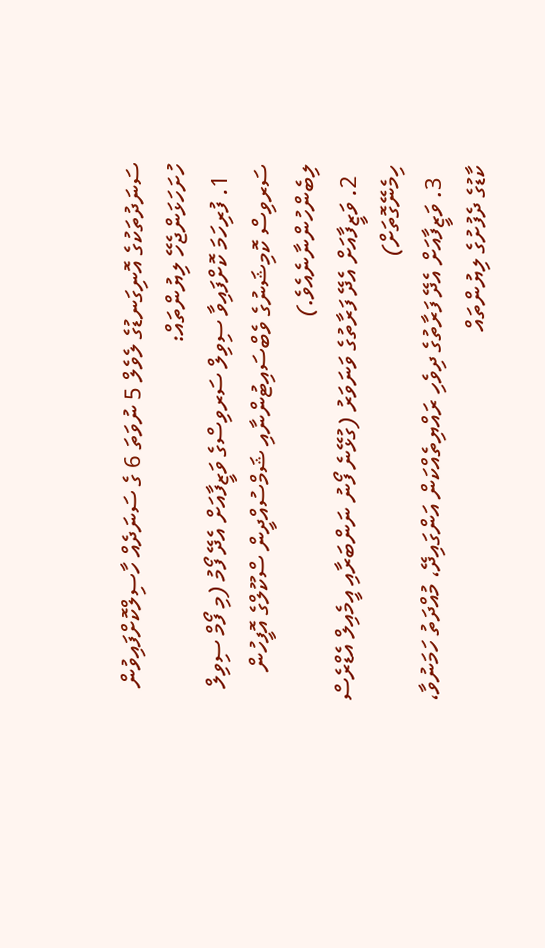ސަނަދުތަކުގެ އޮނިގަނޑުގެ ލެވެލް 5 ނުވަތަ 6 ގެ ސަނަދެއް ހާސިލްކޮށްފައިވުން
ހުށަހަޅަންޖެހޭ ލިޔުންތައް:
  1. ފުރިހަމަ ކޮށްފައިވާ ސިވިލް ސަރވިސްގެ ވަޒީފާއަށް އެދޭ ފޯމު (މި ފޯމް ސިވިލް ސަރވިސް ކޮމިޝަނުގެ ވެބްސައިޓުންނާއި ޝަމްސުއްދީން ސްކޫލްގެ އޮފީހުން ލިބެންހުންނާނެއެވެ.)
  2. ވަޒީފާއަށް އެދޭ ފަރާތުގެ ވަނަވަރު (ގުޅޭނެ ފޯނު ނަންބަރާއި އީމެއިލް އެޑްރެސް ހިމެނޭގޮތަށް)
  3. ވަޒީފާއަށް އެދޭ ފަރާތުގެ ދިވެހި ރައްޔިތެއްކަން އަންގައިދޭ، މުއްދަތު ހަމަނުވާ، ކާޑުގެ ދެފުށުގެ ލިޔުންތައް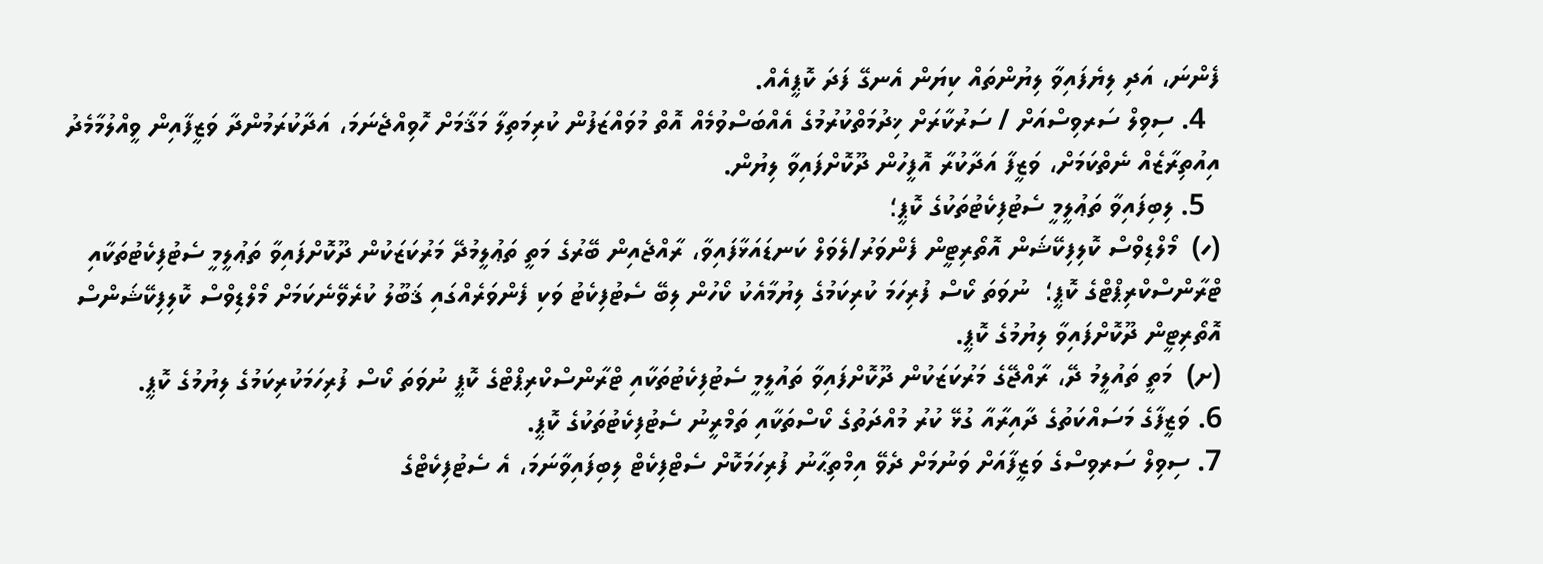ފެންނަ، އަދި ލިޔެފައިވާ ލިޔުންތައް ކިޔަން އެނގޭ ފަދަ ކޮޕީއެއް.
  4. ސިވިލް ސަރވިސްއަށް / ސަރުކާރަށް ޚިދުމަތްކުރުމުގެ އެއްބަސްވުމެއް އޮތް މުވައްޒަފުން ކުރިމަތިލާ މަޤާމަށް ހޮވިއްޖެނަމަ، އަދާކުރަމުންދާ ވަޒީފާއިން ވީއްލުމާމެދު އިއުތިރާޒެއް ނެތްކަމަށް، ވަޒީފާ އަދާކުރާ އޮފީހުން ދޫކޮށްފައިވާ ލިޔުން.
  5. ލިބިފައިވާ ތަޢުލީމީ ސެޓުފިކެޓުތަކުގެ ކޮޕީ؛
(ހ)  މޯލްޑިވްސް ކޮލިފިކޭޝަން އޮތޯރިޓީން ފެންވަރު/ލެވަލް ކަނޑައަޅާފައިވާ، ރާއްޖެއިން ބޭރުގެ މަތީ ތަޢުލީމުދޭ މަރުކަޒަކުން ދޫކޮށްފައިވާ ތަޢުލީމީ ސެޓުފިކެޓުތަކާއި ޓްރާންސްކްރިޕްޓްގެ ކޮޕީ؛  ނުވަތަ ކޯސް ފުރިހަމަ ކުރިކަމުގެ ލިޔުމާއެކު ކޯހުން ލިބޭ ސެޓުފިކެޓު ވަކި ފެންވަރެއްގައި ޤަބޫލު ކުރެވޭނެކަމަށް މޯލްޑިވްސް ކޮލިފިކޭޝަންސް އޮތޯރިޓީން ދޫކޮށްފައިވާ ލިޔުމުގެ ކޮޕީ.
(ށ)  މަތީ ތައުލީމު ދޭ، ރާއްޖޭގެ މަރުކަޒަކުން ދޫކޮށްފައިވާ ތައުލީމީ ސެޓުފިކެޓުތަކާއި ޓްރާންސްކްރިޕްޓްގެ ކޮޕީ ނުވަތަ ކޯސް ފުރިހަމަކުރިކަމުގެ ލިޔުމުގެ ކޮޕީ.
6. ވަޒީފާގެ މަސައްކަތުގެ ދާއިރާއާ ގުޅޭ ކުރު މުއްދަތުގެ ކޯސްތަކާއި ތަމްރީނު ސެޓުފިކެޓުތަކުގެ ކޮޕީ.
7. ސިވިލް ސަރވިސްގެ ވަޒީފާއަށް ވަނުމަށް ދެވޭ އިމްތިޙާނު ފުރިހަމަކޮށް ސެޓްފިކެޓް ލިބިފައިވާނަމަ، އެ ސެޓުފިކެޓްގެ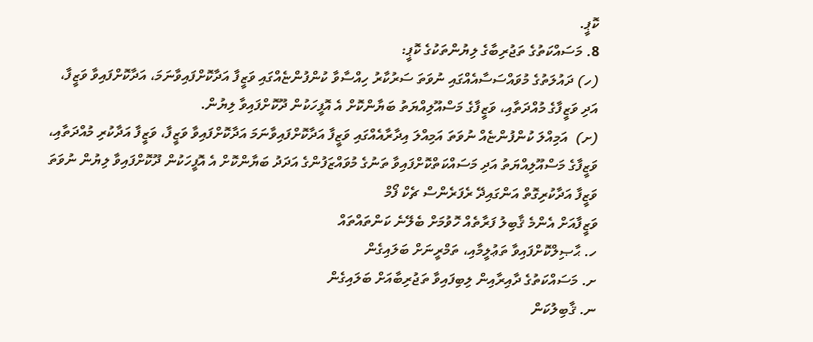ކޮޕީ.
8. މަސައްކަތުގެ ތަޖުރިބާގެ ލިޔުންތަކުގެ ކޮޕީ:
(ހ) ދައުލަތުގެ މުވައްސަސާއެއްގައި ނުވަތަ ސަރުކާރު ހިއްސާވާ ކުންފުންޏެއްގައި ވަޒީފާ އަދާކޮށްފައިވާނަމަ، އަދާކޮށްފައިވާ ވަޒީފާ، އަދި ވަޒީފާގެ މުއްދަތާއި، ވަޒީފާގެ މަސްއޫލިއްޔަތު ބަޔާންކޮށް އެ އޮފީހަކުން ދޫކޮށްފައިވާ ލިޔުން.
(ށ)  އަމިއްލަ ކުންފުންޏެއް ނުވަތަ އަމިއްލަ އިދާރާއެއްގައި ވަޒީފާ އަދާކޮށްފައިވާނަމަ އަދާކޮށްފައިވާ ވަޒީފާ، ވަޒީފާ އަދާކުރި މުއްދަތާއި، ވަޒީފާގެ މަސްއޫލިއްޔަތު އަދި މަސައްކަތްކޮށްފައިވާ ތަނުގެ މުވައްޒަފުންގެ އަދަދު ބަޔާންކޮށް އެ އޮފީހަކުން ދޫކޮށްފައިވާ ލިޔުން ނުވަތަ ވަޒީފާ އަދާކުރިގޮތް އަންގައިދޭ ރެފަރެންސް ޗެކް ފޯމް
ވަޒީފާއަށް އެންމެ ޤާބިލު ފަރާތެއް ހޮވުމަށް ބެލޭނެ ކަންތައްތައް
ހ. ޙާޞިލްކޮށްފައިވާ ތަޢުލީމާއި، ތަމްރީނަށް ބަލައިގެން
ށ. މަސައްކަތުގެ ދާއިރާއިން ލިބިފައިވާ ތަޖުރިބާއަށް ބަލައިގެން
ނ. ޤާބިލުކަން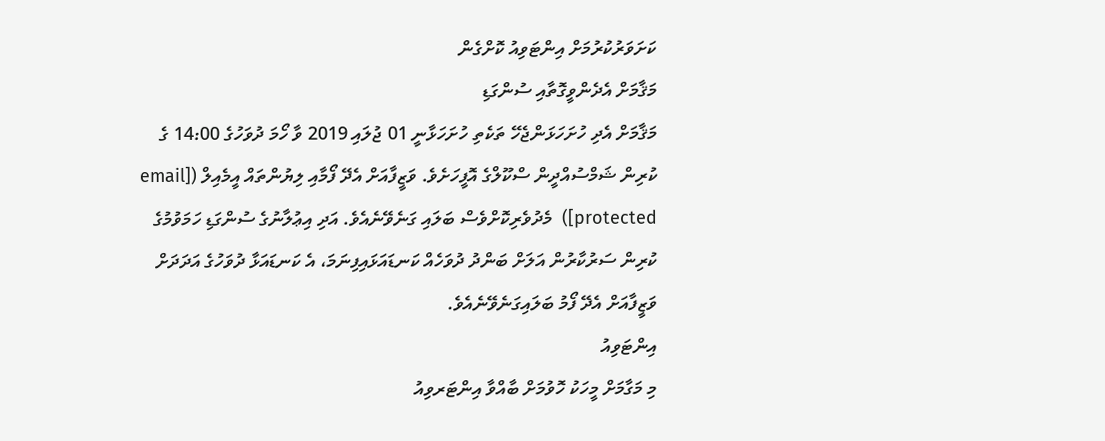ކަށަވަރުކުރުމަށް އިންޓަވިއު ކޮށްގެން
މަޤާމަށް އެދެންވީގޮތާއި ސުންގަޑި
މަޤާމަށް އެދި ހުށަހަޅަންޖެހޭ ތަކެތި ހުށަހަޅާނީ 01 ޖުލައި 2019 ވާ ހޯމަ ދުވަހުގެ 14:00 ގެ ކުރިން ޝަމްސުއްދީން ސްކޫލްގެ އޮފީހަށެވެ. ވަޒީފާއަށް އެދޭ ފޯމާއި ލިޔުންތައް އީމެއިލް ([email protected])  މެދުވެރިކޮށްވެސް ބަލައި ގަނެވޭނެއެވެ. އަދި އިޢުލާނުގެ ސުންގަޑި ހަމަވުމުގެ  ކުރިން ސަރުކާރުން އަލަށް ބަންދު ދުވަހެއް ކަނޑައަޅައިފިނަމަ، އެ ކަނޑައަޅާ ދުވަހުގެ އަދަދަށް ވަޒީފާއަށް އެދޭ ފޯމު ބަލައިގަނެވޭނެއެވެ.
އިންޓަވިއު
މި މަގާމަށް މީހަކު ހޮވުމަށް ބާއްވާ އިންޓަރވިއު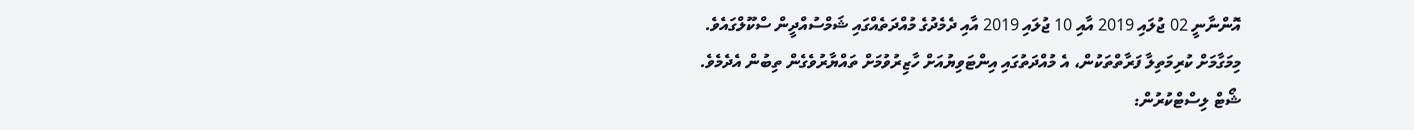އޮންނާނީ 02 ޖުލައި 2019 އާއި 10 ޖުލައި 2019 އާއި ދެމެދުގެ މުއްދަތެއްގައި ޝަމްސުއްދީން ސްކޫލްގައެވެ. މިމަގާމަށް ކުރިމަތިލާ ފަރާތްތަކުން، އެ މުއްދަތުގައި އިންޓަވިޔުއަށް ހާޒިރުވުމަށް ތައްޔާރުވެގެން ތިބުން އެދެމެވެ.
ޝޯޓް ލިސްޓްކުރުން: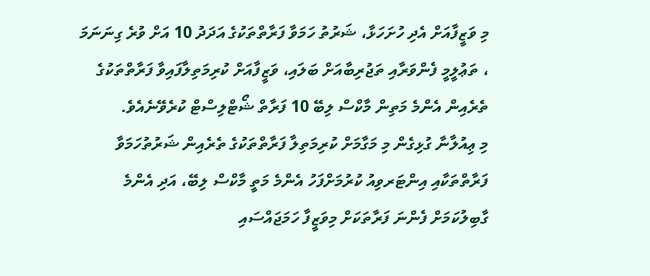މި ވަޒީފާއަށް އެދި ހުށަހަޅާ، ޝަރުތު ހަމަވާ ފަރާތްތަކުގެ އަދަދު 10 އަށް ވުރެ ގިނަނަމަ ، ތަޢުލީމީ ފެންވަރާއި ތަޖުރިބާއަށް ބަލައި، ވަޒީފާއަށް ކުރިމަތިލާފައިވާ ފަރާތްތަކުގެ ތެރެއިން އެންމެ މަތިން މާކްސް ލިބޭ 10 ފަރާތް ޝޯޓްލިސްޓް ކުރެވޭނެއެވެ.
މި ޢިއުލާނާ ގުޅިގެން މި މަގާމަށް ކުރިމަތިލާ ފަރާތްތަކުގެ ތެރެއިން ޝަރުތުހަމަވާ ފަރާތްތަކާއި އިންޓަރވިއު ކުރުމަށްފަހު އެންމެ މަތީ މާކްސް ލިބޭ، އަދި އެންމެ ގާބިލުކަމަށް ފެންނަ ފަރާތަކަށް މިވަޒީފާ ހަމަޖައްސައި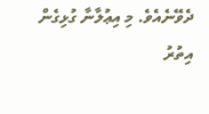ދެވޭނެއެވެ. މި އިޢުލާނާ ގުޅިގެން އިތުރު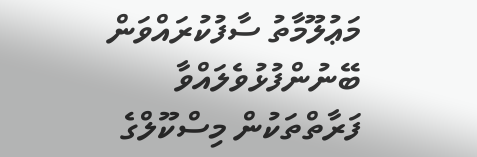މަޢުލޫމާތު ސާފުކުރައްވަން ބޭނުންފުޅުވެލައްވާ ފަރާތްތަކުން މިސްކޫލްގެ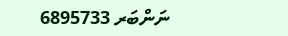ނަންބަރ 6895733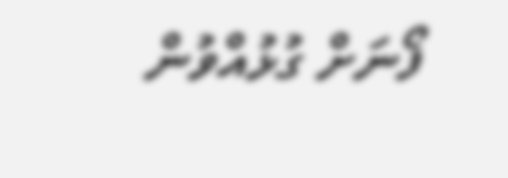ފޯނަށް ގުޅުއްވުން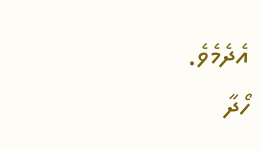އެދެމެވެ.
ހޯދާ